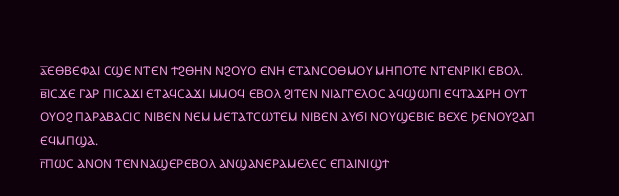ⲁ̅ⲈⲐⲂⲈⲪⲀⲒ ⲤϢⲈ ⲚⲦⲈⲚ ϮϨⲐⲎⲚ ⲚϨⲞⲨⲞ ⲈⲚⲎ ⲈⲦⲀⲚⲤⲞⲐⲘⲞⲨ ⲘⲎⲠⲞⲦⲈ ⲚⲦⲈⲚⲢⲒⲔⲒ ⲈⲂⲞⲖ.
ⲃ̅ⲒⲤϪⲈ ⲄⲀⲢ ⲠⲒⲤⲀϪⲒ ⲈⲦⲀϤⲤⲀϪⲒ ⲘⲘⲞϤ ⲈⲂⲞⲖ ϨⲒⲦⲈⲚ ⲚⲒⲀⲄⲄⲈⲖⲞⲤ ⲀϤϢⲰⲠⲒ ⲈϤⲦⲀϪⲢⲎ ⲞⲨⲦ ⲞⲨⲞϨ ⲠⲀⲢⲀⲂⲀⲤⲒⲤ ⲚⲒⲂⲈⲚ ⲚⲈⲘ ⲘⲈⲦⲀⲦⲤⲰⲦⲈⲘ ⲚⲒⲂⲈⲚ ⲀⲨϬⲒ ⲚⲞⲨϢⲈⲂⲒⲈ ⲂⲈⲬⲈ ϦⲈⲚⲞⲨϨⲀⲠ ⲈϤⲘⲠϢⲀ.
ⲅ̅ⲠⲰⲤ ⲀⲚⲞⲚ ⲦⲈⲚⲚⲀϢⲈⲢⲈⲂⲞⲖ ⲀⲚϢⲀⲚⲈⲢⲀⲘⲈⲖⲈⲤ ⲈⲠⲀⲒⲚⲒϢϮ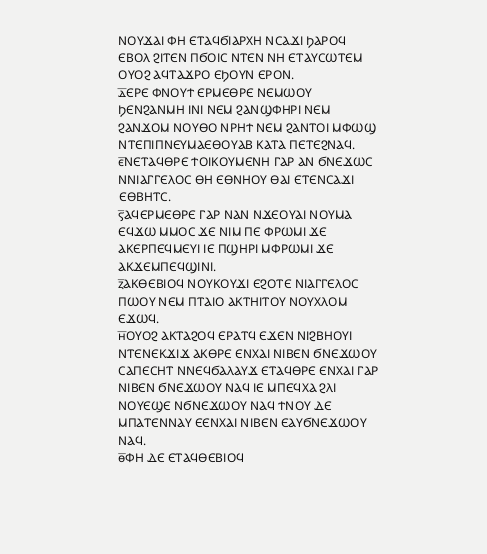ⲚⲞⲨϪⲀⲒ ⲪⲎ ⲈⲦⲀϤϬⲒⲀⲢⲬⲎ ⲚⲤⲀϪⲒ ϦⲀⲢⲞϤ ⲈⲂⲞⲖ ϨⲒⲦⲈⲚ ⲠϬⲞⲒⲤ ⲚⲦⲈⲚ ⲚⲎ ⲈⲦⲀⲨⲤⲰⲦⲈⲘ ⲞⲨⲞϨ ⲀϤⲦⲀϪⲢⲞ ⲈϦⲞⲨⲚ ⲈⲢⲞⲚ.
ⲇ̅ⲈⲢⲈ ⲪⲚⲞⲨϮ ⲈⲢⲘⲈⲐⲢⲈ ⲚⲈⲘⲰⲞⲨ ϦⲈⲚϨⲀⲚⲘⲎ ⲒⲚⲒ ⲚⲈⲘ ϨⲀⲚϢⲪⲎⲢⲒ ⲚⲈⲘ ϨⲀⲚϪⲞⲘ ⲚⲞⲨⲐⲞ ⲚⲢⲎϮ ⲚⲈⲘ ϨⲀⲚⲦⲞⲒ ⲘⲪⲰϢ ⲚⲦⲈⲠⲒⲠⲚⲈⲨⲘⲀⲈⲐⲞⲨⲀⲂ ⲔⲀⲦⲀ ⲠⲈⲦⲈϨⲚⲀϤ.
ⲉ̅ⲚⲈⲦⲀϤⲐⲢⲈ ϮⲞⲒⲔⲞⲨⲘⲈⲚⲎ ⲄⲀⲢ ⲀⲚ ϬⲚⲈϪⲰⲤ ⲚⲚⲒⲀⲄⲄⲈⲖⲞⲤ ⲐⲎ ⲈⲐⲚⲎⲞⲨ ⲐⲀⲒ ⲈⲦⲈⲚⲤⲀϪⲒ ⲈⲐⲂⲎⲦⲤ.
ⲋ̅ⲀϤⲈⲢⲘⲈⲐⲢⲈ ⲄⲀⲢ ⲚⲀⲚ ⲚϪⲈⲞⲨⲀⲒ ⲚⲞⲨⲘⲀ ⲈϤϪⲰ ⲘⲘⲞⲤ ϪⲈ ⲚⲒⲘ ⲠⲈ ⲪⲢⲰⲘⲒ ϪⲈ ⲀⲔⲈⲢⲠⲈϤⲘⲈⲨⲒ ⲒⲈ ⲠϢⲎⲢⲒ ⲘⲪⲢⲰⲘⲒ ϪⲈ ⲀⲔϪⲈⲘⲠⲈϤϢⲒⲚⲒ.
ⲍ̅ⲀⲔⲐⲈⲂⲒⲞϤ ⲚⲞⲨⲔⲞⲨϪⲒ ⲈϨⲞⲦⲈ ⲚⲒⲀⲄⲄⲈⲖⲞⲤ ⲠⲰⲞⲨ ⲚⲈⲘ ⲠⲦⲀⲒⲞ ⲀⲔⲦⲎⲒⲦⲞⲨ ⲚⲞⲨⲬⲖⲞⲘ ⲈϪⲰϤ.
ⲏ̅ⲞⲨⲞϨ ⲀⲔⲦⲀϨⲞϤ ⲈⲢⲀⲦϤ ⲈϪⲈⲚ ⲚⲒϨⲂⲎⲞⲨⲒ ⲚⲦⲈⲚⲈⲔϪⲒϪ ⲀⲔⲐⲢⲈ ⲈⲚⲬⲀⲒ ⲚⲒⲂⲈⲚ ϬⲚⲈϪⲰⲞⲨ ⲤⲀⲠⲈⲤⲎⲦ ⲚⲚⲈϤϬⲀⲖⲀⲨϪ ⲈⲦⲀϤⲐⲢⲈ ⲈⲚⲬⲀⲒ ⲄⲀⲢ ⲚⲒⲂⲈⲚ ϬⲚⲈϪⲰⲞⲨ ⲚⲀϤ ⲒⲈ ⲘⲠⲈϤⲬⲀ ϨⲖⲒ ⲚⲞⲨⲈϢⲈ ⲚϬⲚⲈϪⲰⲞⲨ ⲚⲀϤ ϮⲚⲞⲨ ⲆⲈ ⲘⲠⲀⲦⲈⲚⲚⲀⲨ ⲈⲈⲚⲬⲀⲒ ⲚⲒⲂⲈⲚ ⲈⲀⲨϬⲚⲈϪⲰⲞⲨ ⲚⲀϤ.
ⲑ̅ⲪⲎ ⲆⲈ ⲈⲦⲀϤⲐⲈⲂⲒⲞϤ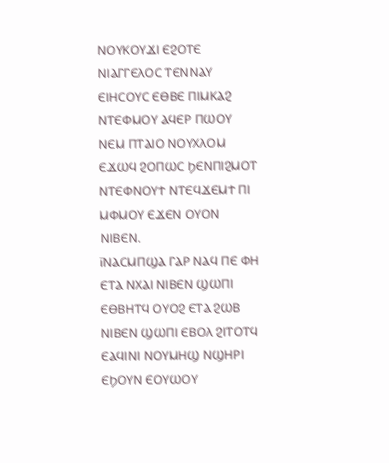ⲚⲞⲨⲔⲞⲨϪⲒ ⲈϨⲞⲦⲈ ⲚⲒⲀⲄⲄⲈⲖⲞⲤ ⲦⲈⲚⲚⲀⲨ ⲈⲒⲎⲤⲞⲨⲤ ⲈⲐⲂⲈ ⲠⲒⲘⲔⲀϨ ⲚⲦⲈⲪⲘⲞⲨ ⲀϤⲈⲢ ⲠⲰⲞⲨ ⲚⲈⲘ ⲠⲦⲀⲒⲞ ⲚⲞⲨⲬⲖⲞⲘ ⲈϪⲰϤ ϨⲞⲠⲰⲤ ϦⲈⲚⲠⲒϨⲘⲞⲦ ⲚⲦⲈⲪⲚⲞⲨϮ ⲚⲦⲈϤϪⲈⲘϮ ⲠⲒ ⲘⲪⲘⲞⲨ ⲈϪⲈⲚ ⲞⲨⲞⲚ ⲚⲒⲂⲈⲚ.
ⲓ̅ⲚⲀⲤⲘⲠϢⲀ ⲄⲀⲢ ⲚⲀϤ ⲠⲈ ⲪⲎ ⲈⲦⲀ ⲚⲬⲀⲒ ⲚⲒⲂⲈⲚ ϢⲰⲠⲒ ⲈⲐⲂⲎⲦϤ ⲞⲨⲞϨ ⲈⲦⲀ ϨⲰⲂ ⲚⲒⲂⲈⲚ ϢⲰⲠⲒ ⲈⲂⲞⲖ ϨⲒⲦⲞⲦϤ ⲈⲀϤⲒⲚⲒ ⲚⲞⲨⲘⲎϢ ⲚϢⲎⲢⲒ ⲈϦⲞⲨⲚ ⲈⲞⲨⲰⲞⲨ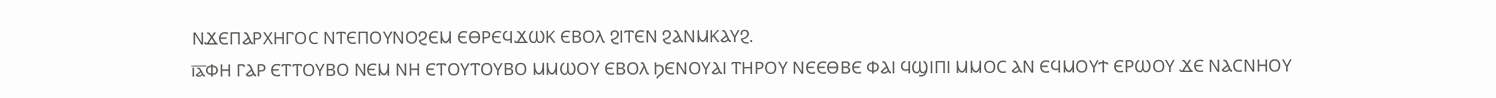ⲚϪⲈⲠⲀⲢⲬⲎⲄⲞⲤ ⲚⲦⲈⲠⲞⲨⲚⲞϨⲈⲘ ⲈⲐⲢⲈϤϪⲰⲔ ⲈⲂⲞⲖ ϨⲒⲦⲈⲚ ϨⲀⲚⲘⲔⲀⲨϨ.
ⲓ̅ⲁ̅ⲪⲎ ⲄⲀⲢ ⲈⲦⲦⲞⲨⲂⲞ ⲚⲈⲘ ⲚⲎ ⲈⲦⲞⲨⲦⲞⲨⲂⲞ ⲘⲘⲰⲞⲨ ⲈⲂⲞⲖ ϦⲈⲚⲞⲨⲀⲒ ⲦⲎⲢⲞⲨ ⲚⲈⲈⲐⲂⲈ ⲪⲀⲒ ϤϢⲒⲠⲒ ⲘⲘⲞⲤ ⲀⲚ ⲈϤⲘⲞⲨϮ ⲈⲢⲰⲞⲨ ϪⲈ ⲚⲀⲤⲚⲎⲞⲨ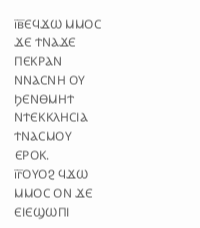ⲓ̅ⲃ̅ⲈϤϪⲰ ⲘⲘⲞⲤ ϪⲈ ϮⲚⲀϪⲈ ⲠⲈⲔⲢⲀⲚ ⲚⲚⲀⲤⲚⲎ ⲞⲨ ϦⲈⲚⲐⲘⲎϮ ⲚϮⲈⲔⲔⲖⲎⲤⲒⲀ ϮⲚⲀⲤⲘⲞⲨ ⲈⲢⲞⲔ.
ⲓ̅ⲅ̅ⲞⲨⲞϨ ϤϪⲰ ⲘⲘⲞⲤ ⲞⲚ ϪⲈ ⲈⲒⲈϢⲰⲠⲒ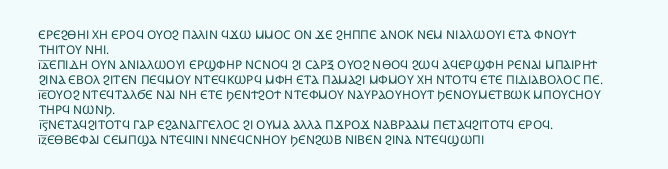ⲈⲢⲈϨⲐⲎⲒ ⲬⲎ ⲈⲢⲞϤ ⲞⲨⲞϨ ⲠⲀⲖⲒⲚ ϤϪⲰ ⲘⲘⲞⲤ ⲞⲚ ϪⲈ ϨⲎⲠⲠⲈ ⲀⲚⲞⲔ ⲚⲈⲘ ⲚⲒⲀⲖⲰⲞⲨⲒ ⲈⲦⲀ ⲪⲚⲞⲨϮ ⲦⲎⲒⲦⲞⲨ ⲚⲎⲒ.
ⲓ̅ⲇ̅ⲈⲠⲒⲆⲎ ⲞⲨⲚ ⲀⲚⲒⲀⲖⲰⲞⲨⲒ ⲈⲢϢⲪⲎⲢ ⲚⲤⲚⲞϤ ϨⲒ ⲤⲀⲢⲜ ⲞⲨⲞϨ ⲚⲐⲞϤ ϨⲰϤ ⲀϤⲈⲢϢⲪⲎ ⲢⲈⲚⲀⲒ ⲘⲠⲀⲒⲢⲎϮ ϨⲒⲚⲀ ⲈⲂⲞⲖ ϨⲒⲦⲈⲚ ⲠⲈϤⲘⲞⲨ ⲚⲦⲈϤⲔⲰⲢϤ ⲘⲪⲎ ⲈⲦⲀ ⲠⲀⲘⲀϨⲒ ⲘⲪⲘⲞⲨ ⲬⲎ ⲚⲦⲞⲦϤ ⲈⲦⲈ ⲠⲒⲆⲒⲀⲂⲞⲖⲞⲤ ⲠⲈ.
ⲓ̅ⲉ̅ⲞⲨⲞϨ ⲚⲦⲈϤⲦⲀⲖϬⲈ ⲚⲀⲒ ⲚⲎ ⲈⲦⲈ ϦⲈⲚϮϨⲞϮ ⲚⲦⲈⲪⲘⲞⲨ ⲚⲀⲨⲢⲀⲞⲨⲎⲞⲨⲦ ϦⲈⲚⲞⲨⲘⲈⲦⲂⲰⲔ ⲘⲠⲞⲨⲤⲎⲞⲨ ⲦⲎⲢϤ ⲚⲰⲚϦ.
ⲓ̅ⲋ̅ⲚⲈⲦⲀϤϨⲒⲦⲞⲦϤ ⲄⲀⲢ ⲈϨⲀⲚⲀⲄⲄⲈⲖⲞⲤ ϨⲒ ⲞⲨⲘⲀ ⲀⲖⲖⲀ ⲠϪⲢⲞϪ ⲚⲀⲂⲢⲀⲀⲘ ⲠⲈⲦⲀϤϨⲒⲦⲞⲦϤ ⲈⲢⲞϤ.
ⲓ̅ⲍ̅ⲈⲐⲂⲈⲪⲀⲒ ⲤⲈⲘⲠϢⲀ ⲚⲦⲈϤⲒⲚⲒ ⲚⲚⲈϤⲤⲚⲎⲞⲨ ϦⲈⲚϨⲰⲂ ⲚⲒⲂⲈⲚ ϨⲒⲚⲀ ⲚⲦⲈϤϢⲰⲠⲒ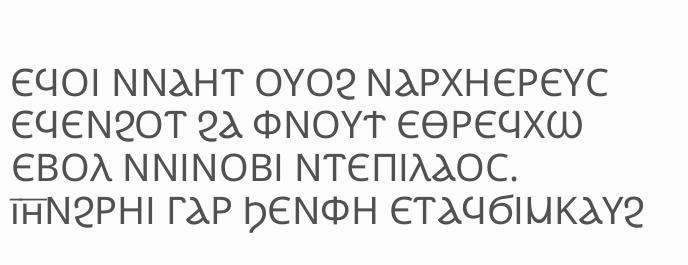ⲈϤⲞⲒ ⲚⲚⲀⲎⲦ ⲞⲨⲞϨ ⲚⲀⲢⲬⲎⲈⲢⲈⲨⲤ ⲈϤⲈⲚϨⲞⲦ ϨⲀ ⲪⲚⲞⲨϮ ⲈⲐⲢⲈϤⲬⲰ ⲈⲂⲞⲖ ⲚⲚⲒⲚⲞⲂⲒ ⲚⲦⲈⲠⲒⲖⲀⲞⲤ.
ⲓ̅ⲏ̅ⲚϨⲢⲎⲒ ⲄⲀⲢ ϦⲈⲚⲪⲎ ⲈⲦⲀϤϬⲒⲘⲔⲀⲨϨ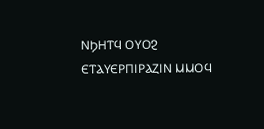ⲚϦⲎⲦϤ ⲞⲨⲞϨ ⲈⲦⲀⲨⲈⲢⲠⲒⲢⲀⲌⲒⲚ ⲘⲘⲞϤ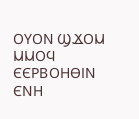ⲞⲨⲞⲚ ϢϪⲞⲘ ⲘⲘⲞϤ ⲈⲈⲢⲂⲞⲎⲐⲒⲚ ⲈⲚⲎ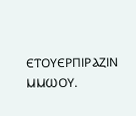ⲈⲦⲞⲨⲈⲢⲠⲒⲢⲀⲌⲒⲚ ⲘⲘⲰⲞⲨ.